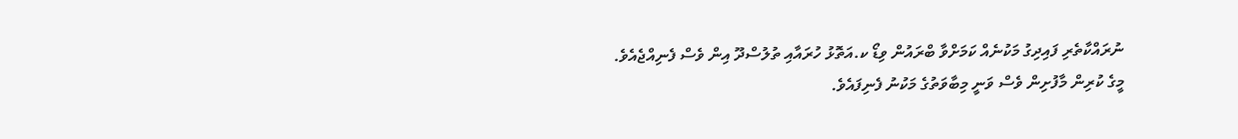ނުރައްކާތެރި ފައިދިގު މަކުނެއް ކަމަށްވާ ބްރައުން ވިޑޯ ކ.އަތޮޅު ހުރައާއި ތުލުސްދޫ އިން ވެސް ފެނިއްޖެއެވެ.
މީގެ ކުރިން މާފުށިން ވެސް ވަނީ މިބާވަތުގެ މަކުނު ފެނިފައެވެ.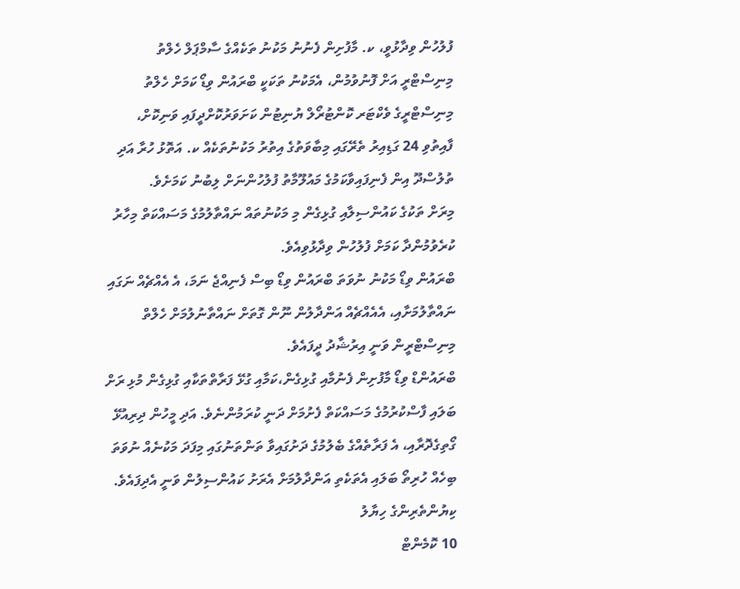ފުލުހުން ވިދާޅުވީ، ކ. މާފުށިން ފެނުނު މަކުނު ތަކެއްގެ ސާމްޕަލް ހެލްތު މިނިސްޓްރީ އަށް ފޮނުވުމުން، އެމަކުނު ތަކަކީ ބްރައުން ވިޑޯ ކަމަށް ހެލްތު މިނިސްޓްރީގެ ވެކްޓަރ ކޮންޓުރޯލް ޔުނިޓުން ކަށަވަރުކޮށްދީފައި ވަނިކޮށް، ފާއިތުވި 24 ގަޑިއިރު ތެރޭގައި މިބާވަތުގެ އިތުރު މަކުނުތަކެއް ކ. އަތޮޅު ހުރާ އަދި ތުލުސްދޫ އިން ފެނިފައިވާކަމުގެ މައުލޫމާތު ފުލުހުންނަށް ލިބުނު ކަމަށެވެ.
މިރަށް ތަކުގެ ކައުންސިލާއި ގުޅިގެން މި މަކުނުތައް ނައްތާލުމުގެ މަސައްކަތް މިހާރު ކުރެވުމުންދާ ކަމަށް ފުލުހުން ވިދާޅުވިއެވެ.
ބްރައުން ވިޑޯ މަކުނު ނުވަތަ ބްރައުން ވިޑޯ ބިސް ފެނިއްޖެ ނަމަ، އެ އެއްޗެއް ނަގައި ނައްތާލުމަށާއި، އެއެއްޗެއް އަންދާލުން ނޫން ގޮތަށް ނައްތާނުލުމަށް ހެލްތް މިނިސްޓްރީން ވަނީ އިރުޝާދު ދީފައެވެ.
ބްރައުންޑް ވިޑޯ މާފުށިން ފެނުމާއި ގުޅިގެން،ކަމާއި ގުޅޭ ފަރާތްތަކާއި ގުޅިގެން މުޅި ރަށް ބަލައި ފާސްކުރުމުގެ މަސައްކަތް ފެށުމަށް ދަނީ ކުރަމުންނެވެ. އަދި މީހުން ދިރިއުޅޭ ގޯތިގެދޮރާއި، އެ ފަރާތެއްގެ ބެލުމުގެ ދަށުގައިވާ ތަންތަނުގައި މިފަދަ މަކުނެއް ނުވަތަ ބިހެއް ހުރިތޯ ބަލައި އެތަކެތި އަންދާލުމަށް އެރަށު ކައުންސިލުން ވަނީ އެދިފައެވެ.
ކިޔުންތެރިންގެ ހިޔާލު
10 ކޮމެންޓް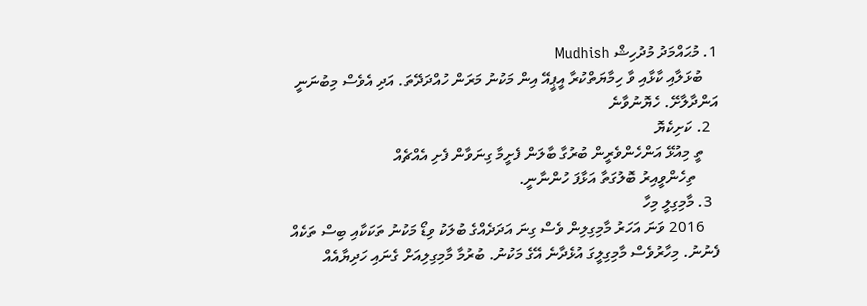1. މުޙައްމަދު މުދުހިޝް Mudhish
    ބުޅަލާއި ކާޅާއި ވާ ހިމާޔަތްކުރާ އީޕީއޭ އިން މަކުނު މަރަން ހުއްދަދޭތަ. އަދި އެވެސް މިބުނަނީ އަންދާލާށޭ. ހެޔޮނުވާނެ
  2. ކަށިކެޔޮ
    ތީ މިއުޅޭ އަންހެންވެރީން ބުރުގާ ބާލަން ފެށީމާ ގިނަވާން ފެށި އެއްޗެއް
      ތިހެންވީއިރު ބޮލުގަތާ އަޅާފަ ހުންނާނީ.
  3. މާމިގިލީ މިހާ
    2016 ވަނަ އަހަރު މާމިގިލިން ވެސް ގިނަ އަދަދެއްގެ ބުލަކު ވިޑޯ މަކުނު ތަކަކާއި ބިސް ތަކެއް ފެނުނު. މިހާރުވެސް މާމިގިލީގަ އުޅެދާނެ އޭގެ މަކުނު. ބުރުމާ މާމިގިލިއަށް ގެނައި ހަދިޔާއެއް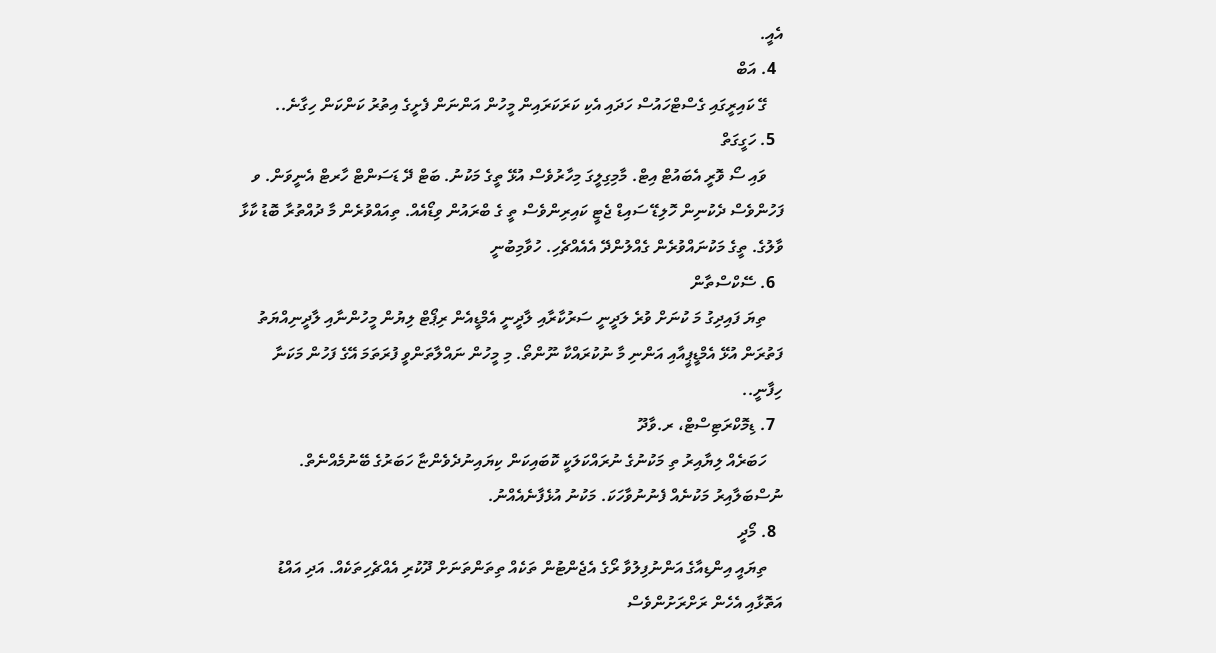އެއީ.
  4. އަބް
    ގޭ ކައިރީގައި ގެސްޓްހައުސް ހަދައި އެކި ކަރަކަރައިން މީހުން އަންނަން ފެށީގެ އިތުރު ކަންކަން ހިގާނެ..
  5. ހަގީގަތް
    ވައި ސޯ ވޮރީ އެބައުޓް އިޓް. މާމިގިލީގަ މިހާރުވެސް އުޅޭ ތީގެ މަކުނު. ބަޓް ދޭ ޑަސަންޓް ހާރޓް އެނީވަން. ވ ފަހުންވެސް ދެކުނިން ހޮލިޑޭ ސައިޑް ޖެޓީ ކައިރިންވެސް ތީ ގެ ބްރައުން ވިޑޯއެއް. ތިއައްވުރެން މާ ދުއްތުރާ ބޮޑު ކާޅާ ވާލުގެ. ތީގެ މަކުނައްވުރެން ގެއްލުންދޭ އެއެއްޗެހި. ހުވާމިބުނީ
  6. ސޭކްސްތާން
    ތިޔަ ފައިދިގު މަ ކުނަށް ވުރެ ލަދީނީ ސަރުކާރާއި ލާދީނީ އެމްޑީއެން ރިޕޯޓް ލިޔުން މީހުންނާއި ލާދީނިއްޔަތު ފަތުރަން އުޅޭ އެމްޑީޕީއާއި އަންނި މާ ނުކުރައްކާ ނޫންތޯ. މި މީހުން ނައްލާތަންވީ ފުރަތަމަ އޭގެ ފަހުން މަކަނާ ހިފާނީ..
  7. ޑިމޮކްރަޓިސްޓް، ރ.ވާދޫ
    ހަބަރެއް ލިޔާއިރު ތި މަކުނުގެ ނުރައްކަލަކީ ކޮބައިކަން ކިޔައިނުދެވެންޏާ ހަބަރުގެ ބޭނުމެއްނެތް. ނުސްބަލާއިރު މަކުނެއް ފެނުނުވާހަކަ. މަކުނު އުޅެފާނެއެއްނު.
  8. މޯދީ
    ތިޔައީ އިންޑިއާގެ އަންނުފިލުވާ ރޯގެ އެޖެންޓުން ތަކެއް ތިތަންތަނަށް ދޫކުރި އެއްޗެހިތަކެއް. އަދި އައްޑު އަތޮޅާއި އެހެން ރަށްރަށުންވެސް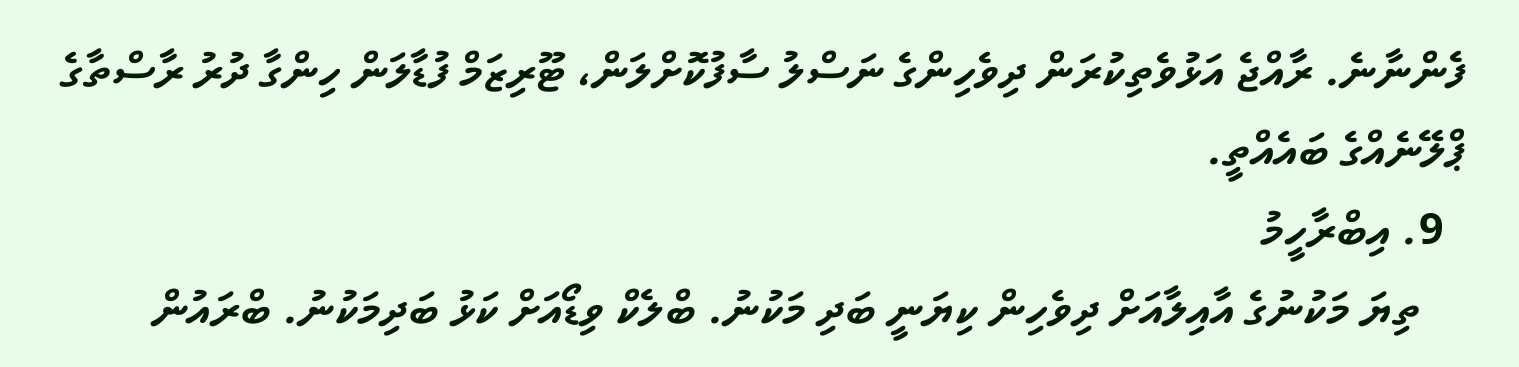ފެންނާނެ. ރާއްޖެ އަޅުވެތިކުރަން ދިވެހިންގެ ނަސްލު ސާފުކޮށްލަން، ޓޫރިޒަމް ފުޑާލަން ހިންގާ ދުރު ރާސްތާގެ ޕްލޭނެއްގެ ބައެއްތީ.
  9. އިބްރާހީމު
    ތިޔަ މަކުނުގެ އާއިލާއަށް ދިވެހިން ކިޔަނީ ބަދި މަކުނު. ބްލެކް ވިޑޯއަށް ކަޅު ބަދިމަކުނު. ބްރައުން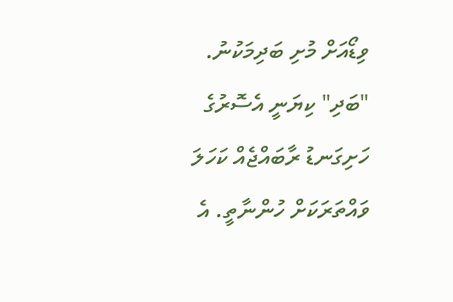ވިޑޯއަށް މުށި ބަދިމަކުނު. "ބަދި" ކިޔަނީ އެސޮރުގެ ހަށިގަނޑު ރާބައްޖެއް ކަހަލަ ވައްތަރަކަށް ހުންނާތީ. އެ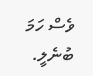ވެސް ހަމަ ބުނެލީ.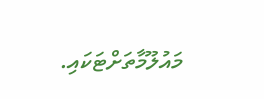މައުލޫމާތަށްޓަކައި.